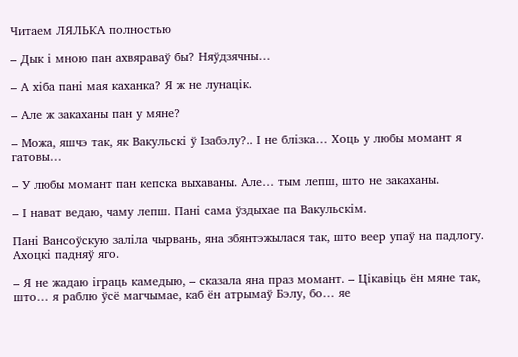Читаем ЛЯЛЬКА полностью

– Дык і мною пан ахвяраваў бы? Няўдзячны…

– А хіба пані мая каханка? Я ж не лунацік.

– Але ж закаханы пан у мяне?

– Можа, яшчэ так, як Вакульскі ў Ізабэлу?.. І не блізка… Хоць у любы момант я гатовы…

– У любы момант пан кепска выхаваны. Але… тым лепш, што не закаханы.

– І нават ведаю, чаму лепш. Пані сама ўздыхае па Вакульскім.

Пані Вансоўскую заліла чырвань, яна збянтэжылася так, што веер упаў на падлогу. Ахоцкі падняў яго.

– Я не жадаю іграць камедыю, – сказала яна праз момант. – Цікавіць ён мяне так, што… я раблю ўсё магчымае, каб ён атрымаў Бэлу, бо… яе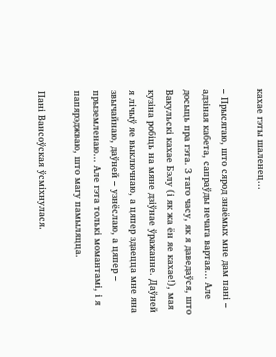кахае гэты шаленец…

– Прысягаю, што сярод знаёмых мне дам пані – адзіная кабета, сапраўды нечага вартая… Але досыць пра гэта. З таго часу, як я даведаўся, што Вакульскі кахае Бэлу (і як жа ён яе кахае!), мая кузіна робіць на мяне дзіўнае ўражанне. Даўней я лічыў яе выключнаю, а цяпер здаецца мне яна звычайнаю, даўней – узнёслаю, а цяпер – прыземленаю… Але гэта толькі момантамі, і я папярэджваю, што магу памыляцца.

Пані Вансоўская ўсміхнулася.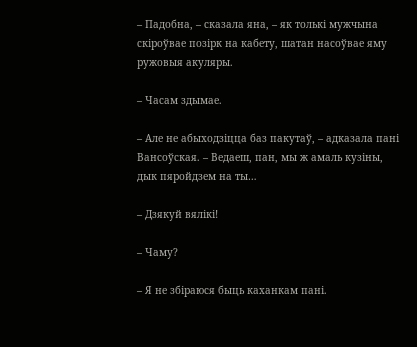– Падобна, – сказала яна, – як толькі мужчына скіроўвае позірк на кабету, шатан насоўвае яму ружовыя акуляры.

– Часам здымае.

– Але не абыходзіцца баз пакутаў, – адказала пані Вансоўская. – Ведаеш, пан, мы ж амаль кузіны, дык пяройдзем на ты…

– Дзякуй вялікі!

– Чаму?

– Я не збіраюся быць каханкам пані.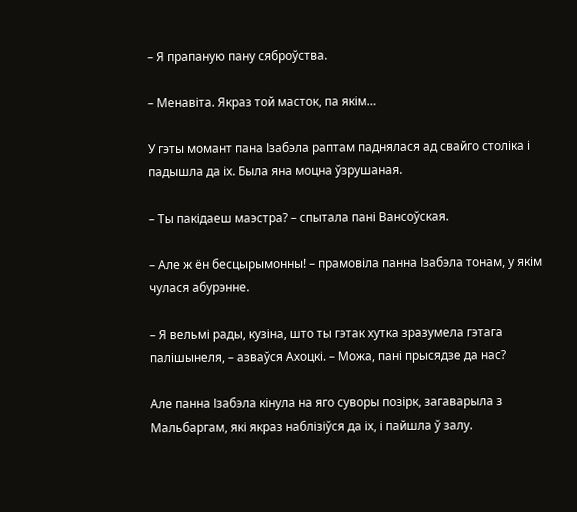– Я прапаную пану сяброўства.

– Менавіта. Якраз той масток, па якім…

У гэты момант пана Ізабэла раптам паднялася ад свайго століка і падышла да іх. Была яна моцна ўзрушаная.

– Ты пакідаеш маэстра? – спытала пані Вансоўская.

– Але ж ён бесцырымонны! – прамовіла панна Ізабэла тонам, у якім чулася абурэнне.

– Я вельмі рады, кузіна, што ты гэтак хутка зразумела гэтага палішынеля, – азваўся Ахоцкі. – Можа, пані прысядзе да нас?

Але панна Ізабэла кінула на яго суворы позірк, загаварыла з Мальбаргам, які якраз наблізіўся да іх, і пайшла ў залу.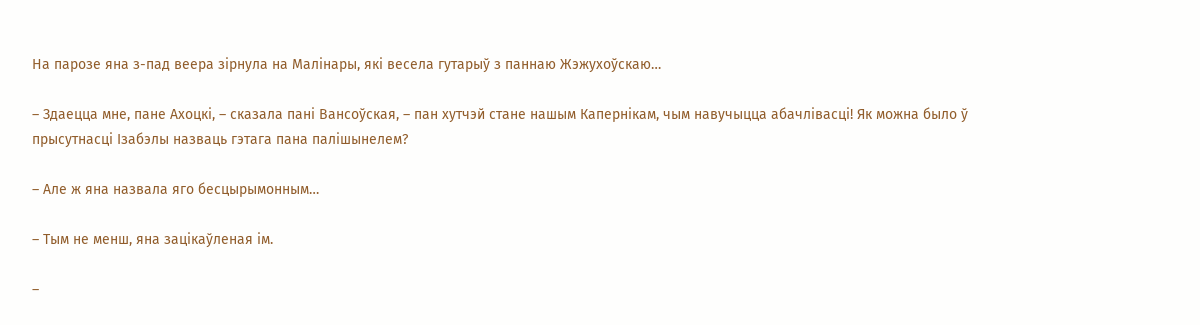На парозе яна з-пад веера зірнула на Малінары, які весела гутарыў з паннаю Жэжухоўскаю…

– Здаецца мне, пане Ахоцкі, – сказала пані Вансоўская, – пан хутчэй стане нашым Капернікам, чым навучыцца абачлівасці! Як можна было ў прысутнасці Ізабэлы назваць гэтага пана палішынелем?

– Але ж яна назвала яго бесцырымонным…

– Тым не менш, яна зацікаўленая ім.

–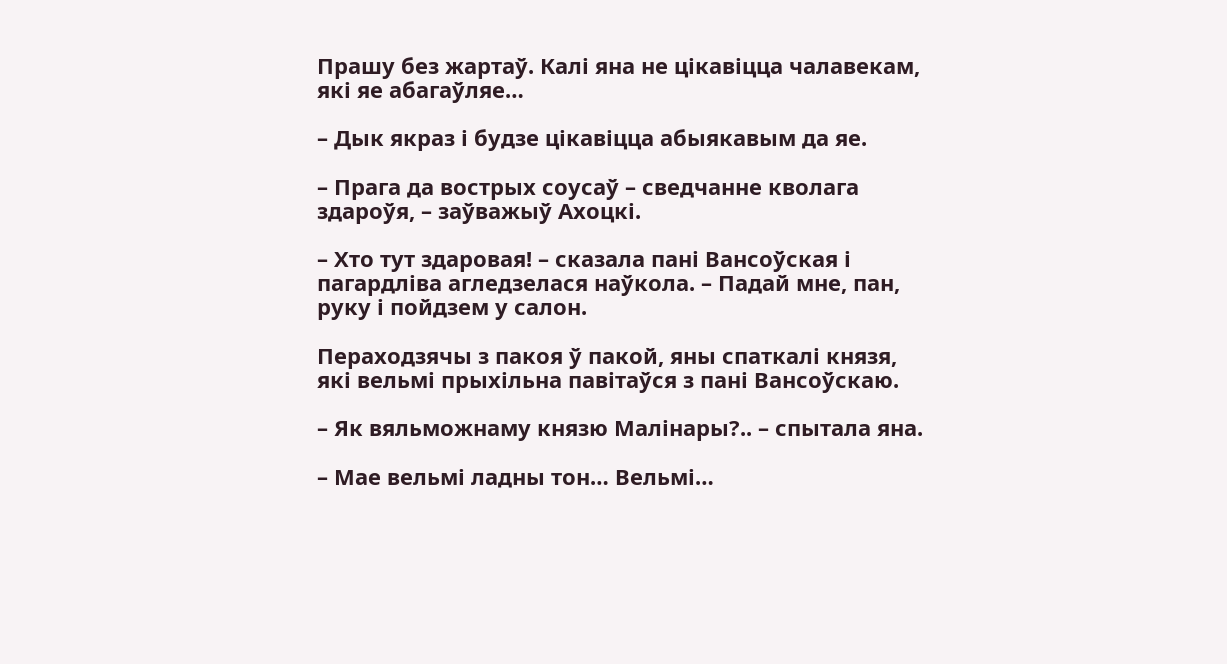Прашу без жартаў. Калі яна не цікавіцца чалавекам, які яе абагаўляе…

– Дык якраз і будзе цікавіцца абыякавым да яе.

– Прага да вострых соусаў – сведчанне кволага здароўя, – заўважыў Ахоцкі.

– Хто тут здаровая! – сказала пані Вансоўская і пагардліва агледзелася наўкола. – Падай мне, пан, руку і пойдзем у салон.

Пераходзячы з пакоя ў пакой, яны спаткалі князя, які вельмі прыхільна павітаўся з пані Вансоўскаю.

– Як вяльможнаму князю Малінары?.. – спытала яна.

– Мае вельмі ладны тон… Вельмі…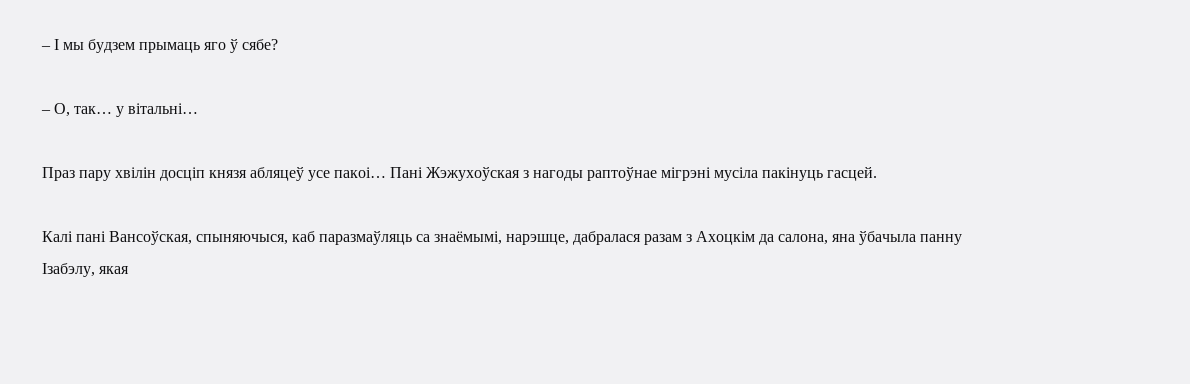– І мы будзем прымаць яго ў сябе?

– О, так… у вітальні…

Праз пару хвілін досціп князя абляцеў усе пакоі… Пані Жэжухоўская з нагоды раптоўнае мігрэні мусіла пакінуць гасцей.

Калі пані Вансоўская, спыняючыся, каб паразмаўляць са знаёмымі, нарэшце, дабралася разам з Ахоцкім да салона, яна ўбачыла панну Ізабэлу, якая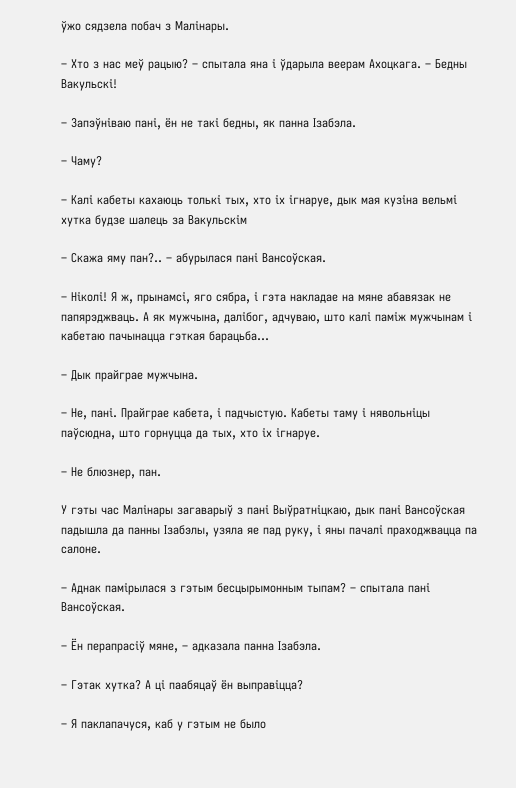ўжо сядзела побач з Малінары.

– Хто з нас меў рацыю? – спытала яна і ўдарыла веерам Ахоцкага. – Бедны Вакульскі!

– Запэўніваю пані, ён не такі бедны, як панна Ізабэла.

– Чаму?

– Калі кабеты кахаюць толькі тых, хто іх ігнаруе, дык мая кузіна вельмі хутка будзе шалець за Вакульскім

– Скажа яму пан?.. – абурылася пані Вансоўская.

– Ніколі! Я ж, прынамсі, яго сябра, і гэта накладае на мяне абавязак не папярэджваць. А як мужчына, далібог, адчуваю, што калі паміж мужчынам і кабетаю пачынацца гэткая барацьба…

– Дык прайграе мужчына.

– Не, пані. Прайграе кабета, і падчыстую. Кабеты таму і нявольніцы паўсюдна, што горнуцца да тых, хто іх ігнаруе.

– Не блюзнер, пан.

У гэты час Малінары загаварыў з пані Выўратніцкаю, дык пані Вансоўская падышла да панны Ізабэлы, узяла яе пад руку, і яны пачалі праходжвацца па салоне.

– Аднак памірылася з гэтым бесцырымонным тыпам? – спытала пані Вансоўская.

– Ён перапрасіў мяне, – адказала панна Ізабэла.

– Гэтак хутка? А ці паабяцаў ён выправіцца?

– Я паклапачуся, каб у гэтым не было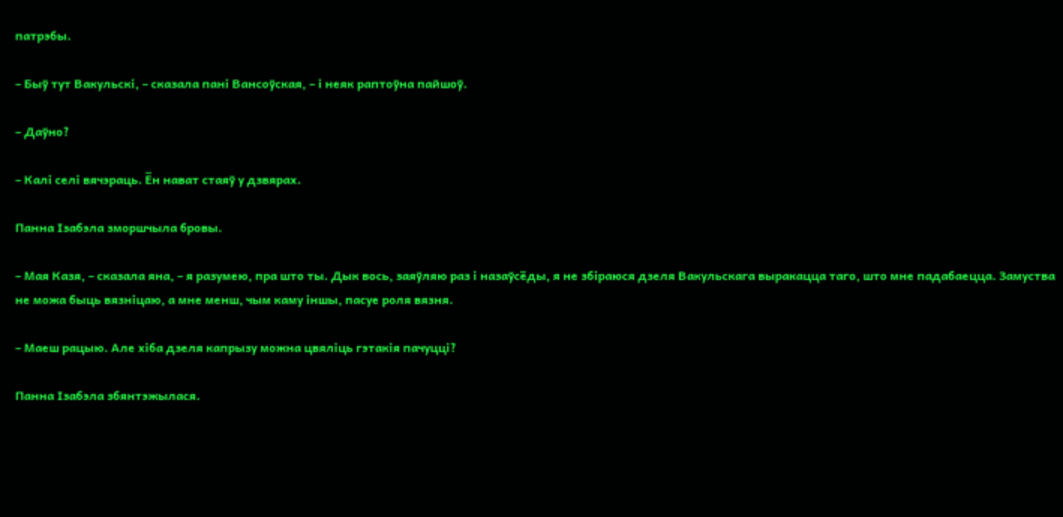патрэбы.

– Быў тут Вакульскі, – сказала пані Вансоўская, – і неяк раптоўна пайшоў.

– Даўно?

– Калі селі вячэраць. Ён нават стаяў у дзвярах.

Панна Ізабэла зморшчыла бровы.

– Мая Казя, – сказала яна, – я разумею, пра што ты. Дык вось, заяўляю раз і назаўсёды, я не збіраюся дзеля Вакульскага выракацца таго, што мне падабаецца. Замуства не можа быць вязніцаю, а мне менш, чым каму іншы, пасуе роля вязня.

– Маеш рацыю. Але хіба дзеля капрызу можна цвяліць гэтакія пачуцці?

Панна Ізабэла збянтэжылася.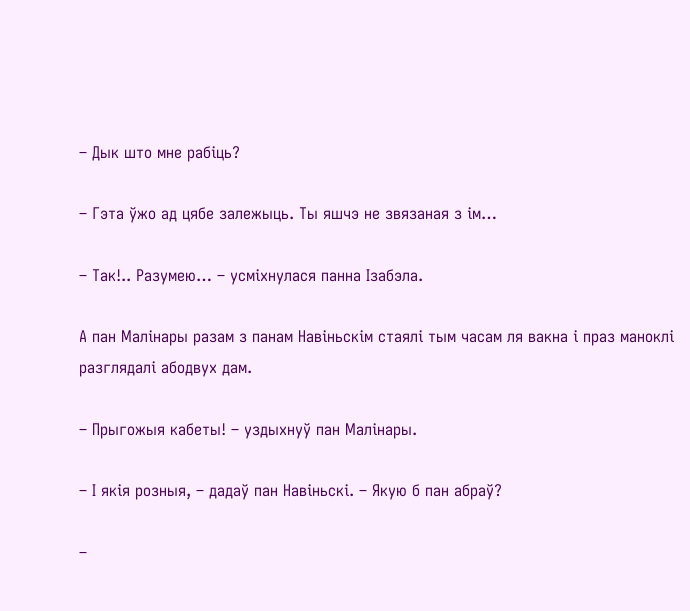– Дык што мне рабіць?

– Гэта ўжо ад цябе залежыць. Ты яшчэ не звязаная з ім…

– Так!.. Разумею… – усміхнулася панна Ізабэла.

А пан Малінары разам з панам Навіньскім стаялі тым часам ля вакна і праз маноклі разглядалі абодвух дам.

– Прыгожыя кабеты! – уздыхнуў пан Малінары.

– І якія розныя, – дадаў пан Навіньскі. – Якую б пан абраў?

–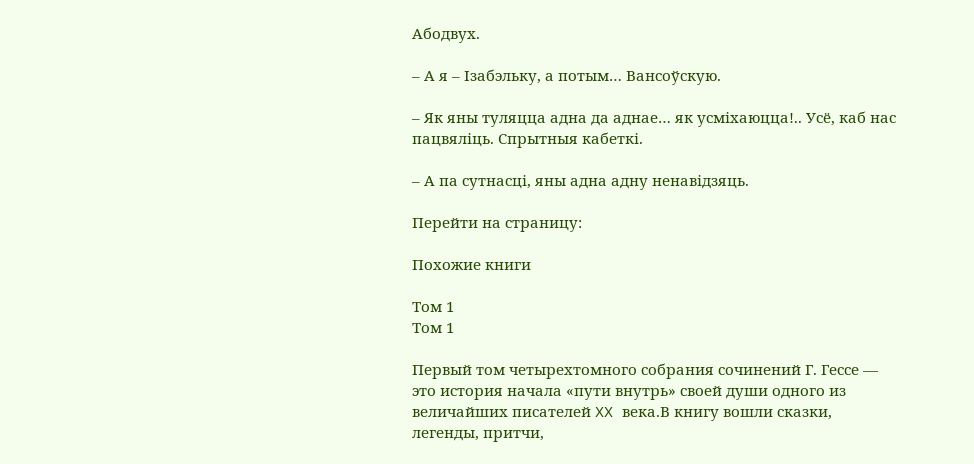Абодвух.

– А я – Ізабэльку, а потым… Вансоўскую.

– Як яны туляцца адна да аднае… як усміхаюцца!.. Усё, каб нас пацвяліць. Спрытныя кабеткі.

– А па сутнасці, яны адна адну ненавідзяць.

Перейти на страницу:

Похожие книги

Том 1
Том 1

Первый том четырехтомного собрания сочинений Г. Гессе — это история начала «пути внутрь» своей души одного из величайших писателей XX века.В книгу вошли сказки, легенды, притчи,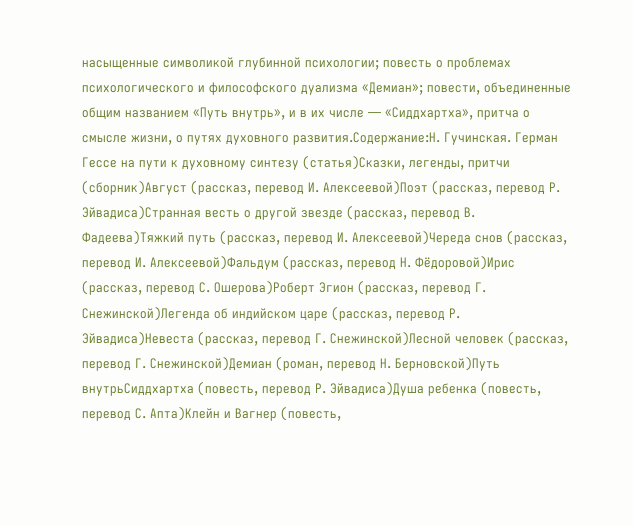насыщенные символикой глубинной психологии; повесть о проблемах психологического и философского дуализма «Демиан»; повести, объединенные общим названием «Путь внутрь», и в их числе — «Сиддхартха», притча о смысле жизни, о путях духовного развития.Содержание:Н. Гучинская. Герман Гессе на пути к духовному синтезу (статья)Сказки, легенды, притчи (сборник)Август (рассказ, перевод И. Алексеевой)Поэт (рассказ, перевод Р. Эйвадиса)Странная весть о другой звезде (рассказ, перевод В. Фадеева)Тяжкий путь (рассказ, перевод И. Алексеевой)Череда снов (рассказ, перевод И. Алексеевой)Фальдум (рассказ, перевод Н. Фёдоровой)Ирис (рассказ, перевод С. Ошерова)Роберт Эгион (рассказ, перевод Г. Снежинской)Легенда об индийском царе (рассказ, перевод Р. Эйвадиса)Невеста (рассказ, перевод Г. Снежинской)Лесной человек (рассказ, перевод Г. Снежинской)Демиан (роман, перевод Н. Берновской)Путь внутрьСиддхартха (повесть, перевод Р. Эйвадиса)Душа ребенка (повесть, перевод С. Апта)Клейн и Вагнер (повесть,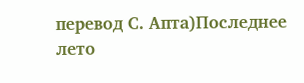перевод С. Апта)Последнее лето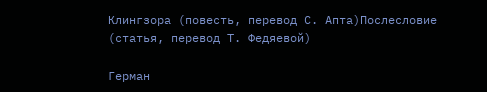Клингзора (повесть, перевод С. Апта)Послесловие (статья, перевод Т. Федяевой)

Герман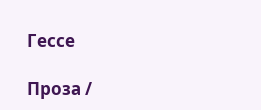Гессе

Проза /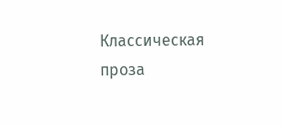Классическая проза